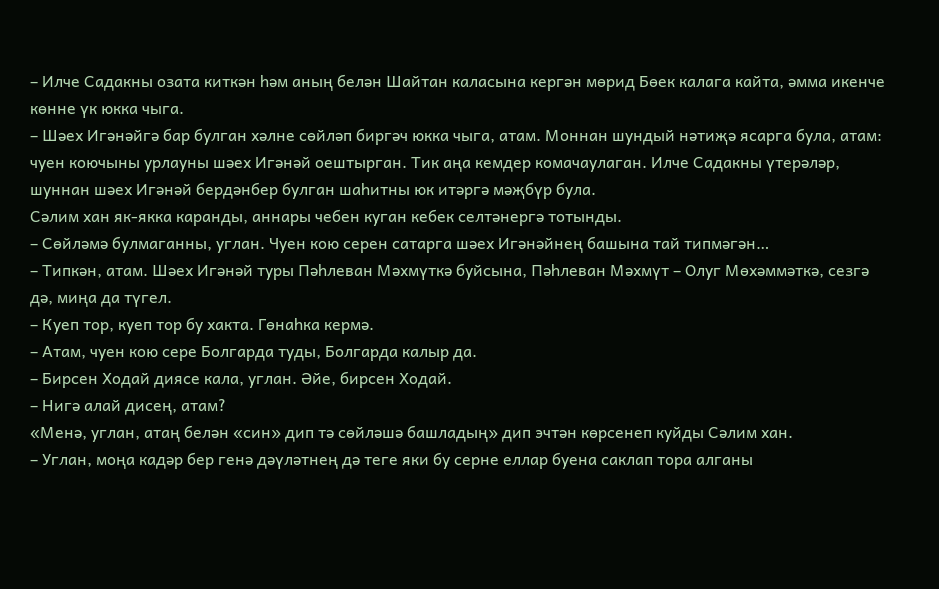– Илче Садакны озата киткән һәм аның белән Шайтан каласына кергән мөрид Бөек калага кайта, әмма икенче көнне үк юкка чыга.
– Шәех Игәнәйгә бар булган хәлне сөйләп биргәч юкка чыга, атам. Моннан шундый нәтиҗә ясарга була, атам: чуен коючыны урлауны шәех Игәнәй оештырган. Тик аңа кемдер комачаулаган. Илче Садакны үтерәләр, шуннан шәех Игәнәй бердәнбер булган шаһитны юк итәргә мәҗбүр була.
Сәлим хан як-якка каранды, аннары чебен куган кебек селтәнергә тотынды.
– Сөйләмә булмаганны, углан. Чуен кою серен сатарга шәех Игәнәйнең башына тай типмәгән…
– Типкән, атам. Шәех Игәнәй туры Пәһлеван Мәхмүткә буйсына, Пәһлеван Мәхмүт – Олуг Мөхәммәткә, сезгә дә, миңа да түгел.
– Куеп тор, куеп тор бу хакта. Гөнаһка кермә.
– Атам, чуен кою сере Болгарда туды, Болгарда калыр да.
– Бирсен Ходай диясе кала, углан. Әйе, бирсен Ходай.
– Нигә алай дисең, атам?
«Менә, углан, атаң белән «син» дип тә сөйләшә башладың» дип эчтән көрсенеп куйды Сәлим хан.
– Углан, моңа кадәр бер генә дәүләтнең дә теге яки бу серне еллар буена саклап тора алганы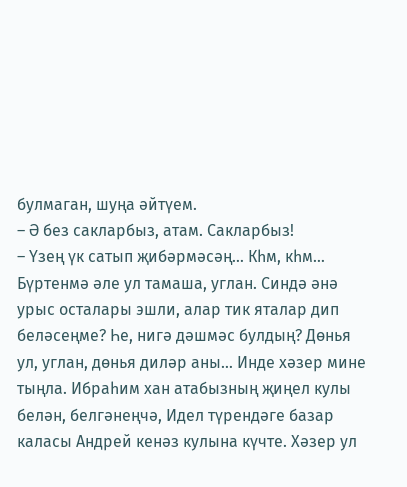булмаган, шуңа әйтүем.
– Ә без сакларбыз, атам. Сакларбыз!
– Үзең үк сатып җибәрмәсәң… Кһм, кһм… Бүртенмә әле ул тамаша, углан. Синдә әнә урыс осталары эшли, алар тик яталар дип беләсеңме? Һе, нигә дәшмәс булдың? Дөнья ул, углан, дөнья диләр аны… Инде хәзер мине тыңла. Ибраһим хан атабызның җиңел кулы белән, белгәнеңчә, Идел түрендәге базар каласы Андрей кенәз кулына күчте. Хәзер ул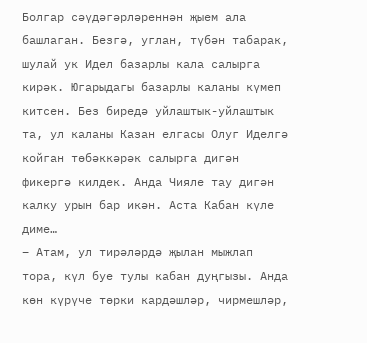Болгар сәүдәгәрләреннән җыем ала башлаган. Безгә, углан, түбән табарак, шулай ук Идел базарлы кала салырга кирәк. Югарыдагы базарлы каланы күмеп китсен. Без биредә уйлаштык-уйлаштык та, ул каланы Казан елгасы Олуг Иделгә койган төбәккәрәк салырга дигән фикергә килдек. Анда Чияле тау дигән калку урын бар икән. Аста Кабан күле диме…
– Атам, ул тирәләрдә җылан мыжлап тора, күл буе тулы кабан дуңгызы. Анда көн күрүче төрки кардәшләр, чирмешләр,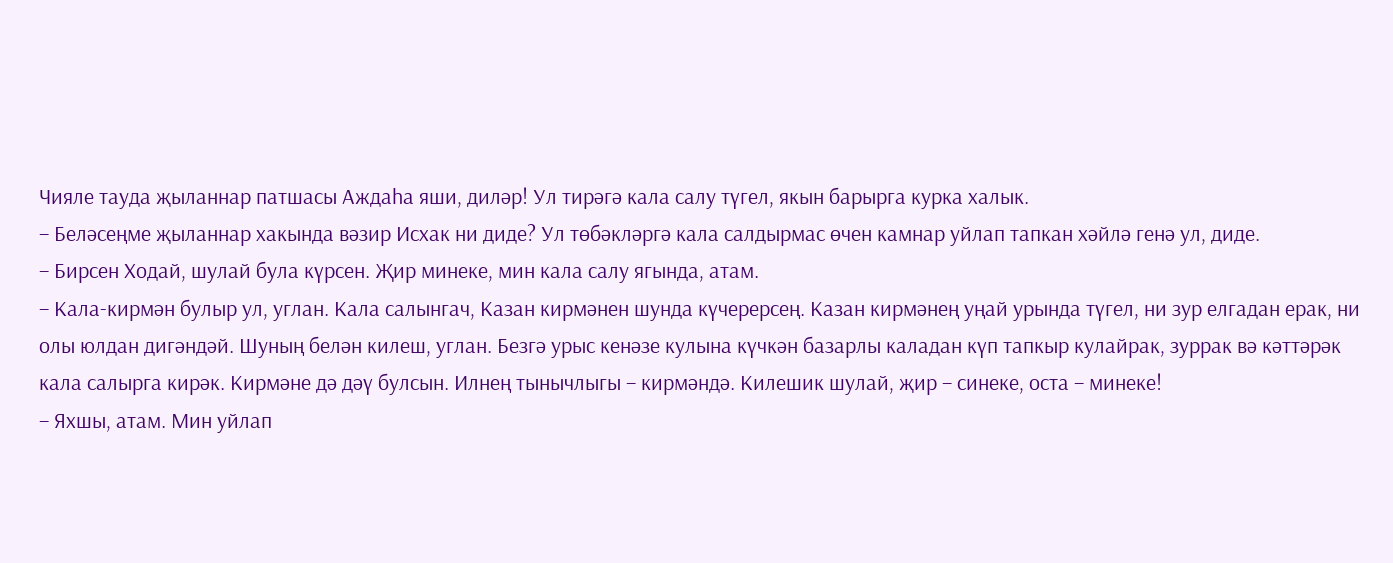Чияле тауда җыланнар патшасы Аждаһа яши, диләр! Ул тирәгә кала салу түгел, якын барырга курка халык.
– Беләсеңме җыланнар хакында вәзир Исхак ни диде? Ул төбәкләргә кала салдырмас өчен камнар уйлап тапкан хәйлә генә ул, диде.
– Бирсен Ходай, шулай була күрсен. Җир минеке, мин кала салу ягында, атам.
– Кала-кирмән булыр ул, углан. Кала салынгач, Казан кирмәнен шунда күчерерсең. Казан кирмәнең уңай урында түгел, ни зур елгадан ерак, ни олы юлдан дигәндәй. Шуның белән килеш, углан. Безгә урыс кенәзе кулына күчкән базарлы каладан күп тапкыр кулайрак, зуррак вә кәттәрәк кала салырга кирәк. Кирмәне дә дәү булсын. Илнең тынычлыгы – кирмәндә. Килешик шулай, җир – синеке, оста – минеке!
– Яхшы, атам. Мин уйлап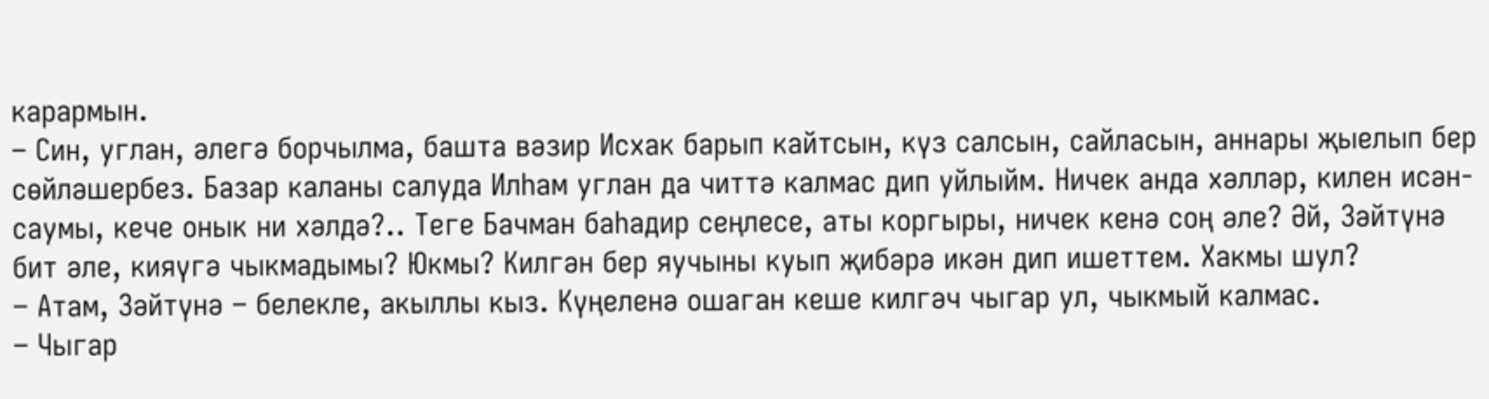карармын.
– Син, углан, әлегә борчылма, башта вәзир Исхак барып кайтсын, күз салсын, сайласын, аннары җыелып бер сөйләшербез. Базар каланы салуда Илһам углан да читтә калмас дип уйлыйм. Ничек анда хәлләр, килен исән-саумы, кече онык ни хәлдә?.. Теге Бачман баһадир сеңлесе, аты коргыры, ничек кенә соң әле? Әй, Зәйтүнә бит әле, кияүгә чыкмадымы? Юкмы? Килгән бер яучыны куып җибәрә икән дип ишеттем. Хакмы шул?
– Атам, Зәйтүнә – белекле, акыллы кыз. Күңеленә ошаган кеше килгәч чыгар ул, чыкмый калмас.
– Чыгар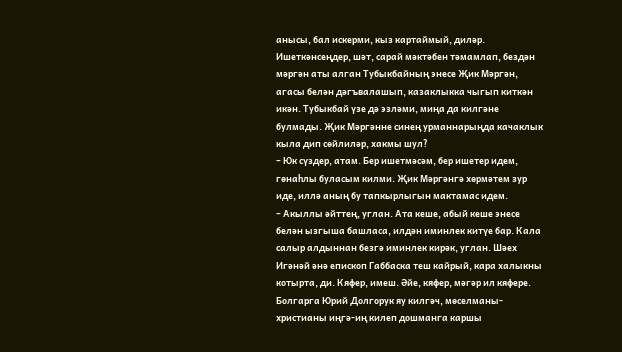анысы, бал искерми, кыз картаймый, диләр. Ишеткәнсеңдер, шәт, сарай мәктәбен тәмамлап, бездән мәргән аты алган Тубыкбайның энесе Җик Мәргән, агасы белән дәгъвалашып, казаклыкка чыгып киткән икән. Тубыкбай үзе дә эзләми, миңа да килгәне булмады. Җик Мәргәнне синең урманнарыңда качаклык кыла дип сөйлиләр, хакмы шул?
– Юк сүздер, атам. Бер ишетмәсәм, бер ишетер идем, гөнаһлы буласым килми. Җик Мәргәнгә хөрмәтем зур иде, иллә аның бу тапкырлыгын мактамас идем.
– Акыллы әйттең, углан. Ата кеше, абый кеше энесе белән ызгыша башласа, илдән иминлек китүе бар. Кала салыр алдыннан безгә иминлек кирәк, углан. Шәех Игәнәй әнә епископ Габбаска теш кайрый, кара халыкны котырта, ди. Кяфер, имеш. Әйе, кяфер, мәгәр ил кяфере. Болгарга Юрий Долгорук яу килгәч, мөселманы-христианы иңгә-иң килеп дошманга каршы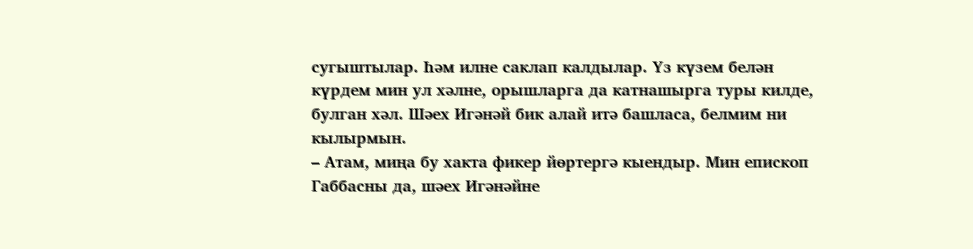сугыштылар. Һәм илне саклап калдылар. Үз күзем белән күрдем мин ул хәлне, орышларга да катнашырга туры килде, булган хәл. Шәех Игәнәй бик алай итә башласа, белмим ни кылырмын.
– Атам, миңа бу хакта фикер йөртергә кыендыр. Мин епископ Габбасны да, шәех Игәнәйне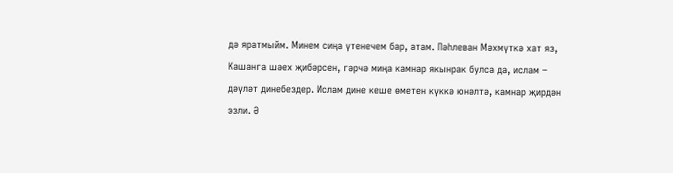дә яратмыйм. Минем сиңа үтенечем бар, атам. Пәһлеван Мәхмүткә хат яз, Кашанга шәех җибәрсен, гәрчә миңа камнар якынрак булса да, ислам – дәүләт динебездер. Ислам дине кеше өметен күккә юнәлтә, камнар җирдән эзли. Ә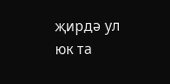җирдә ул юк та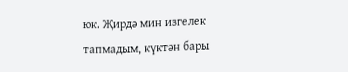юк. Җирдә мин изгелек тапмадым, күктән бары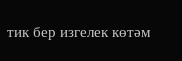тик бер изгелек көтәм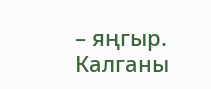– яңгыр. Калганы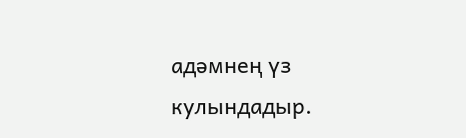адәмнең үз кулындадыр.